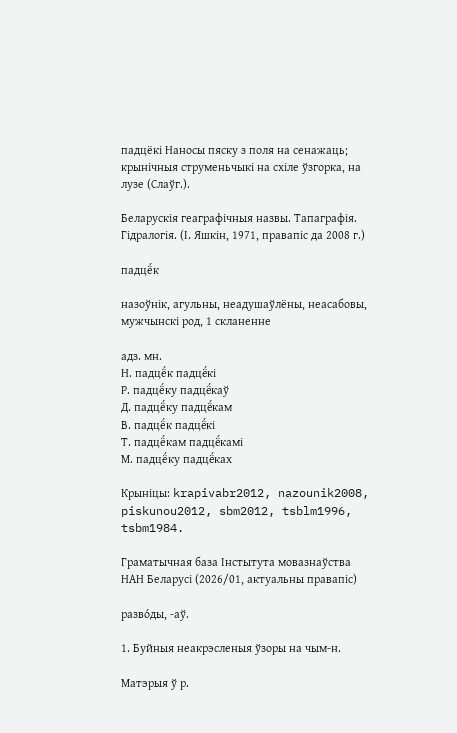падцёкі Наносы пяску з поля на сенажаць; крынічныя струменьчыкі на схіле ўзгорка, на лузе (Слаўг.).

Беларускія геаграфічныя назвы. Тапаграфія. Гідралогія. (І. Яшкін, 1971, правапіс да 2008 г.)

падцё́к

назоўнік, агульны, неадушаўлёны, неасабовы, мужчынскі род, 1 скланенне

адз. мн.
Н. падцё́к падцё́кі
Р. падцё́ку падцё́каў
Д. падцё́ку падцё́кам
В. падцё́к падцё́кі
Т. падцё́кам падцё́камі
М. падцё́ку падцё́ках

Крыніцы: krapivabr2012, nazounik2008, piskunou2012, sbm2012, tsblm1996, tsbm1984.

Граматычная база Інстытута мовазнаўства НАН Беларусі (2026/01, актуальны правапіс)

разво́ды, -аў.

1. Буйныя неакрэсленыя ўзоры на чым-н.

Матэрыя ў р.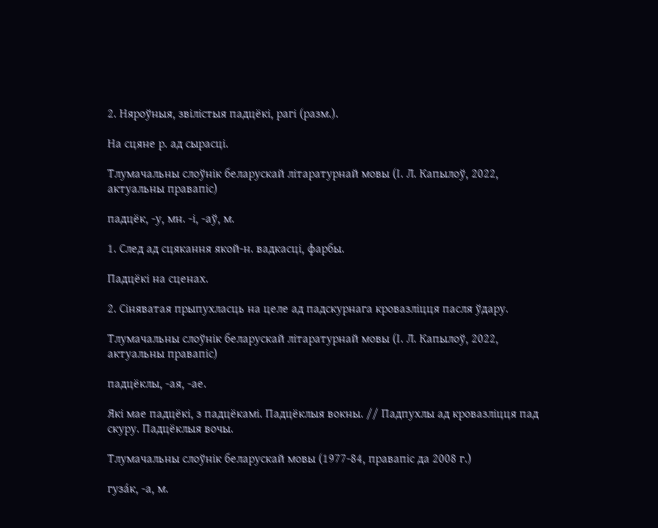2. Няроўныя, звілістыя падцёкі, рагі (разм.).

На сцяне р. ад сырасці.

Тлумачальны слоўнік беларускай літаратурнай мовы (І. Л. Капылоў, 2022, актуальны правапіс)

падцёк, -у, мн. -і, -аў, м.

1. След ад сцякання якой-н. вадкасці, фарбы.

Падцёкі на сценах.

2. Сіняватая прыпухласць на целе ад падскурнага кровазліцця пасля ўдару.

Тлумачальны слоўнік беларускай літаратурнай мовы (І. Л. Капылоў, 2022, актуальны правапіс)

падцёклы, ‑ая, ‑ае.

Які мае падцёкі, з падцёкамі. Падцёклыя вокны. // Падпухлы ад кровазліцця пад скуру. Падцёклыя вочы.

Тлумачальны слоўнік беларускай мовы (1977-84, правапіс да 2008 г.)

гуза́к, ‑а, м.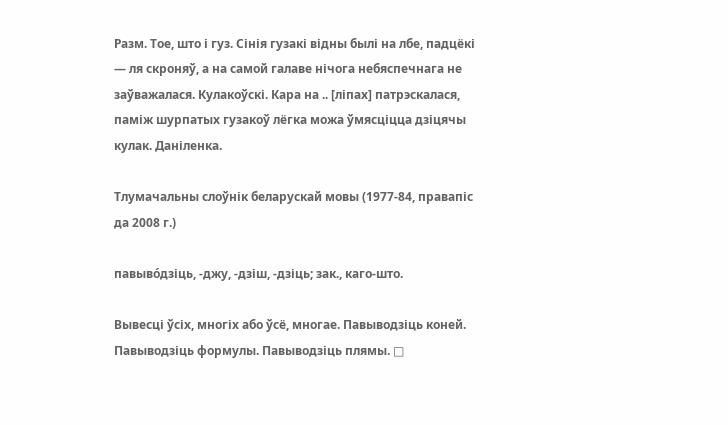Разм. Тое, што і гуз. Сінія гузакі відны былі на лбе, падцёкі — ля скроняў, а на самой галаве нічога небяспечнага не заўважалася. Кулакоўскі. Кара на .. [ліпах] патрэскалася, паміж шурпатых гузакоў лёгка можа ўмясціцца дзіцячы кулак. Даніленка.

Тлумачальны слоўнік беларускай мовы (1977-84, правапіс да 2008 г.)

павыво́дзіць, ‑джу, ‑дзіш, ‑дзіць; зак., каго-што.

Вывесці ўсіх, многіх або ўсё, многае. Павыводзіць коней. Павыводзіць формулы. Павыводзіць плямы. □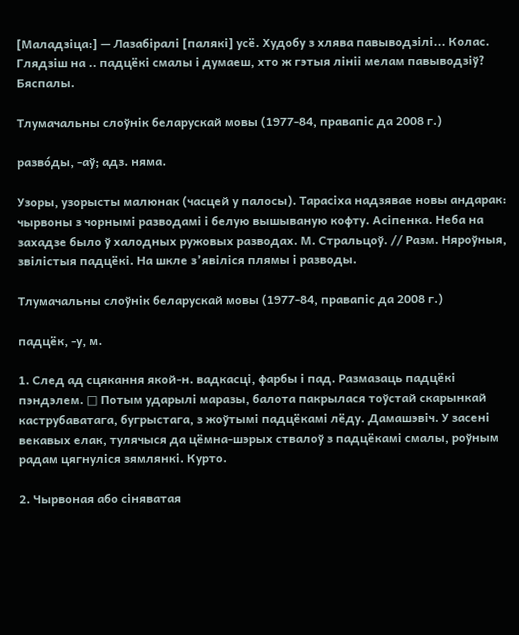[Маладзіца:] — Лазабіралі [палякі] усё. Худобу з хлява павыводзілі... Колас. Глядзіш на .. падцёкі смалы і думаеш, хто ж гэтыя лініі мелам павыводзіў? Бяспалы.

Тлумачальны слоўнік беларускай мовы (1977-84, правапіс да 2008 г.)

разво́ды, ‑аў; адз. няма.

Узоры, узорысты малюнак (часцей у палосы). Тарасіха надзявае новы андарак: чырвоны з чорнымі разводамі і белую вышываную кофту. Асіпенка. Неба на захадзе было ў халодных ружовых разводах. М. Стральцоў. // Разм. Няроўныя, звілістыя падцёкі. На шкле з’явіліся плямы і разводы.

Тлумачальны слоўнік беларускай мовы (1977-84, правапіс да 2008 г.)

падцёк, ‑у, м.

1. След ад сцякання якой‑н. вадкасці, фарбы і пад. Размазаць падцёкі пэндэлем. □ Потым ударылі маразы, балота пакрылася тоўстай скарынкай каструбаватага, бугрыстага, з жоўтымі падцёкамі лёду. Дамашэвіч. У засені векавых елак, тулячыся да цёмна-шэрых ствалоў з падцёкамі смалы, роўным радам цягнуліся зямлянкі. Курто.

2. Чырвоная або сіняватая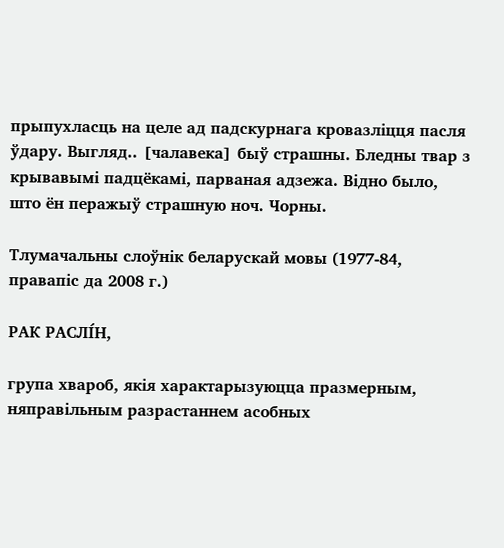прыпухласць на целе ад падскурнага кровазліцця пасля ўдару. Выгляд.. [чалавека] быў страшны. Бледны твар з крывавымі падцёкамі, парваная адзежа. Відно было, што ён перажыў страшную ноч. Чорны.

Тлумачальны слоўнік беларускай мовы (1977-84, правапіс да 2008 г.)

РАК РАСЛІ́Н,

група хвароб, якія характарызуюцца празмерным, няправільным разрастаннем асобных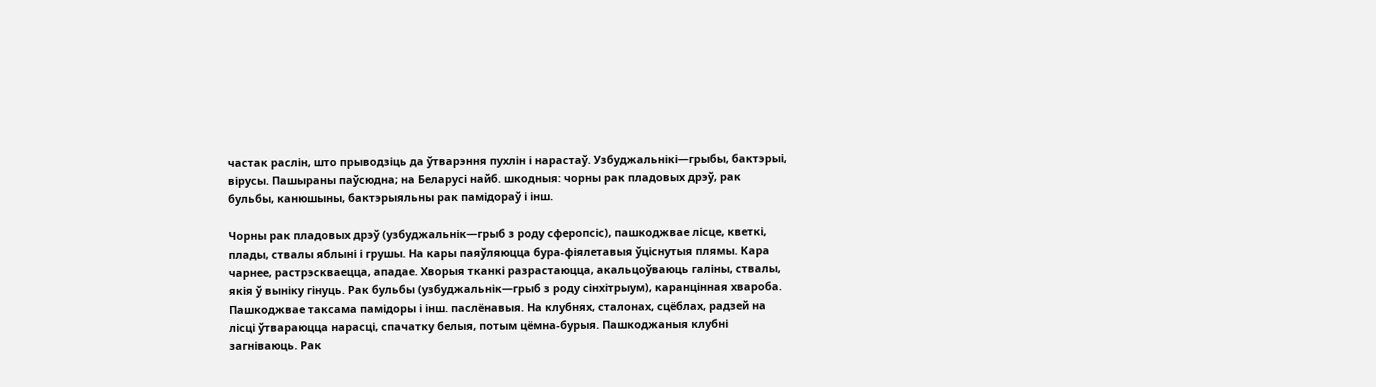частак раслін, што прыводзіць да ўтварэння пухлін і нарастаў. Узбуджальнікі—грыбы, бактэрыі, вірусы. Пашыраны паўсюдна; на Беларусі найб. шкодныя: чорны рак пладовых дрэў, рак бульбы, канюшыны, бактэрыяльны рак памідораў і інш.

Чорны рак пладовых дрэў (узбуджальнік—грыб з роду сферопсіс), пашкоджвае лісце, кветкі, плады, ствалы яблыні і грушы. На кары паяўляюцца бура-фіялетавыя ўціснутыя плямы. Кара чарнее, растрэскваецца, ападае. Хворыя тканкі разрастаюцца, акальцоўваюць галіны, ствалы, якія ў выніку гінуць. Рак бульбы (узбуджальнік—грыб з роду сінхітрыум), каранцінная хвароба. Пашкоджвае таксама памідоры і інш. паслёнавыя. На клубнях, сталонах, сцёблах, радзей на лісці ўтвараюцца нарасці, спачатку белыя, потым цёмна-бурыя. Пашкоджаныя клубні загніваюць. Рак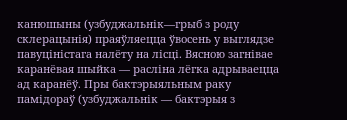канюшыны (узбуджальнік—грыб з роду склерацынія) праяўляецца ўвосень у выглядзе павуціністага налёту на лісці. Вясною загнівае каранёвая шыйка — расліна лёгка адрываецца ад каранёў. Пры бактэрыяльным раку памідораў (узбуджальнік — бактэрыя з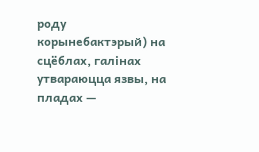роду корынебактэрый) на сцёблах, галінах утвараюцца язвы, на пладах —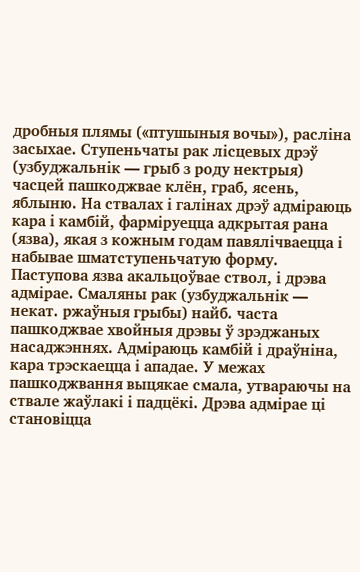дробныя плямы («птушыныя вочы»), расліна засыхае. Ступеньчаты рак лісцевых дрэў (узбуджальнік — грыб з роду нектрыя) часцей пашкоджвае клён, граб, ясень, яблыню. На ствалах і галінах дрэў адміраюць кара і камбій, фарміруецца адкрытая рана (язва), якая з кожным годам павялічваецца і набывае шматступеньчатую форму. Паступова язва акальцоўвае ствол, і дрэва адмірае. Смаляны рак (узбуджальнік — некат. ржаўныя грыбы) найб. часта пашкоджвае хвойныя дрэвы ў зрэджаных насаджэннях. Адміраюць камбій і драўніна, кара трэскаецца і ападае. У межах пашкоджвання выцякае смала, утвараючы на ствале жаўлакі і падцёкі. Дрэва адмірае ці становіцца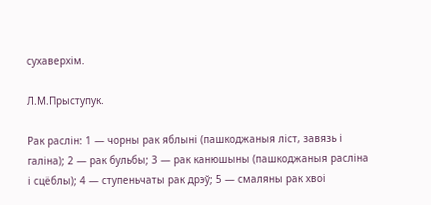сухаверхім.

Л.М.Прыступук.

Рак раслін: 1 — чорны рак яблыні (пашкоджаныя ліст, завязь і галіна); 2 — рак бульбы; 3 — рак канюшыны (пашкоджаныя расліна і сцёблы); 4 — ступеньчаты рак дрэў; 5 — смаляны рак хвоі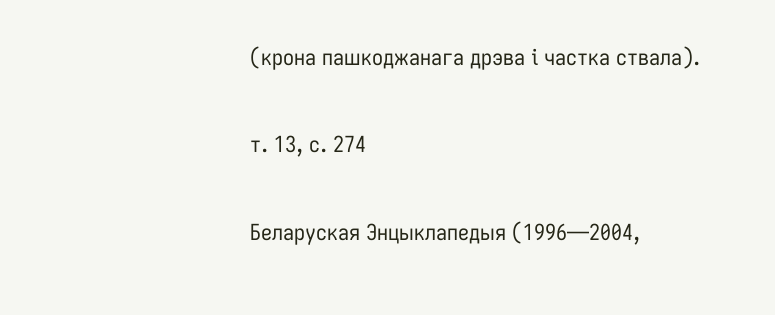(крона пашкоджанага дрэва і частка ствала).

т. 13, с. 274

Беларуская Энцыклапедыя (1996—2004,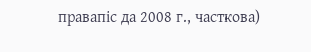правапіс да 2008 г., часткова)